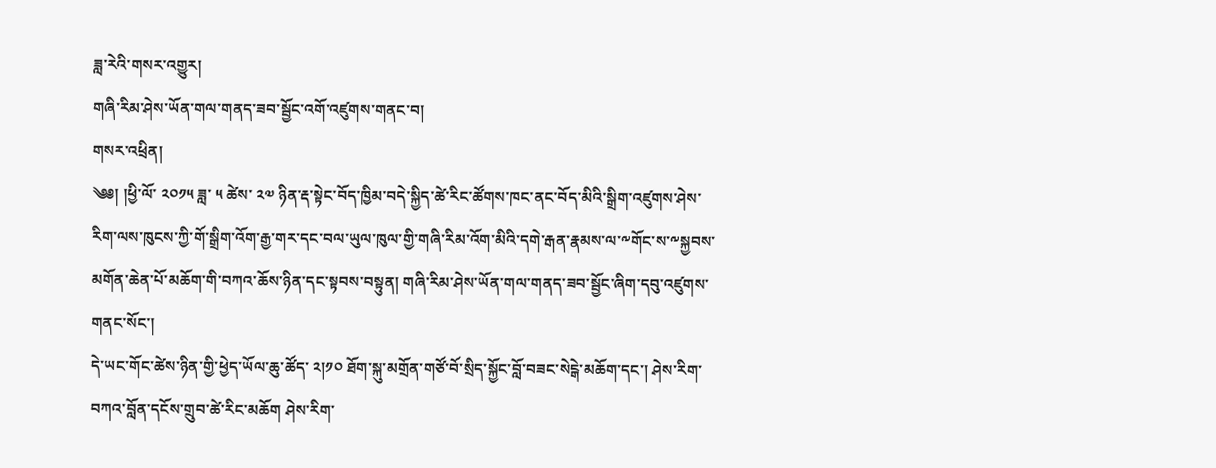ཟླ་རེའི་གསར་འགྱུར།
གཞི་རིམ་ཤེས་ཡོན་གལ་གནད་ཟབ་སྦྱོང་འགོ་འཛུགས་གནང་བ།
གསར་འཕྲིན།
༄༅། །ཕྱི་ལོ་ ༢༠༡༥ ཟླ་ ༥ ཚེས་ ༢༧ ཉིན་རྡ་སྟེང་བོད་ཁྱིམ་བདེ་སྐྱིད་ཚེ་རིང་ཚོགས་ཁང་ནང་བོད་མིའི་སྒྲིག་འཛུགས་ཤེས་རིག་ལས་ཁུངས་ཀྱི་གོ་སྒྲིག་འོག་རྒྱ་གར་དང་བལ་ཡུལ་ཁུལ་གྱི་གཞི་རིམ་འོག་མིའི་དགེ་རྒན་རྣམས་ལ་༸གོང་ས་༸སྐྱབས་མགོན་ཆེན་པོ་མཆོག་གི་བཀའ་ཆོས་ཉིན་དང་སྟབས་བསྟུན། གཞི་རིམ་ཤེས་ཡོན་གལ་གནད་ཟབ་སྦྱོང་ཞིག་དབུ་འཛུགས་གནང་སོང་།
དེ་ཡང་གོང་ཚེས་ཉིན་གྱི་ཕྱེད་ཡོལ་ཆུ་ཚོད་ ༢།༡༠ ཐོག་སྐུ་མགྲོན་གཙོ་བོ་སྲིད་སྐྱོང་བློ་བཟང་སེངྒེ་མཆོག་དང་། ཤེས་རིག་བཀའ་བློན་དངོས་གྲུབ་ཚེ་རིང་མཆོག ཤེས་རིག་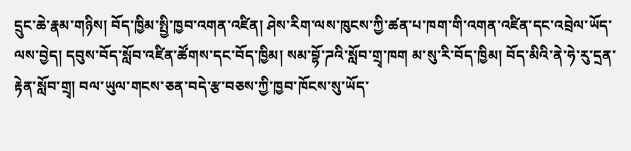དྲུང་ཆེ་རྣམ་གཉིས། བོད་ཁྱིམ་སྤྱི་ཁྱབ་འགན་འཛིན། ཤེས་རིག་ལས་ཁུངས་ཀྱི་ཚན་པ་ཁག་གི་འགན་འཛིན་དང་འབྲེལ་ཡོད་ལས་བྱེད། དབུས་བོད་སློབ་འཛིན་ཚོགས་དང་བོད་ཁྱིམ། སམ་བྷོ་ཌའི་སློབ་གྲྭ་ཁག མ་སུ་རི་བོད་ཁྱིམ། བོད་མིའི་ནེ་ཧེ་རུ་དྲན་རྟེན་སློབ་གྲྭ། བལ་ཡུལ་གངས་ཅན་བདེ་རྩ་བཅས་ཀྱི་ཁྱབ་ཁོངས་སུ་ཡོད་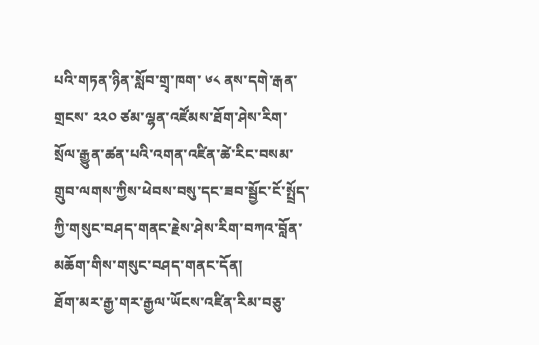པའི་གཏན་ཉིན་སློབ་གྲྭ་ཁག་ ༦༨ ནས་དགེ་རྒན་གྲངས་ ༢༢༠ ཙམ་ལྷན་འཛོམས་ཐོག་ཤེས་རིག་སྲོལ་རྒྱུན་ཚན་པའི་འགན་འཛིན་ཚེ་རིང་བསམ་གྲུབ་ལགས་ཀྱིས་ཕེབས་བསུ་དང་ཟབ་སྦྱོང་ངོ་སྤྲོད་ཀྱི་གསུང་བཤད་གནང་རྗེས་ཤེས་རིག་བཀའ་བློན་མཆོག་གིས་གསུང་བཤད་གནང་དོན།
ཐོག་མར་རྒྱ་གར་རྒྱལ་ཡོངས་འཛིན་རིམ་བཅུ་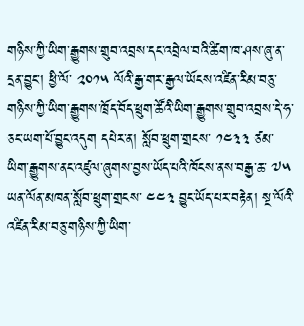གཉིས་ཀྱི་ཡིག་རྒྱུགས་གྲུབ་འབྲས་དང་འབྲེལ་བའི་ཚིག་ཁ་ཤས་ཞུ་ན་དྲན་བྱུང་། ཕྱི་ལོ་ ༢༠༡༥ ལོའི་རྒྱ་གར་རྒྱལ་ཡོངས་འཛིན་རིམ་བཅུ་གཉིས་ཀྱི་ཡིག་རྒྱུགས་ཁྲོད་བོད་ཕྲུག་ཚོའི་ཡིག་རྒྱུགས་གྲུབ་འབྲས་དེ་ཧ་ཅང་ཡག་པོ་བྱུང་འདུག དཔེར་ན། སློབ་ཕྲུག་གྲངས་ ༡༤༣༣ ཙམ་ཡིག་རྒྱུགས་ནང་འཛུལ་ཞུགས་བྱས་ཡོད་པའི་ཁོངས་ནས་བརྒྱ་ཆ་ ༧༥ ཡན་ལོན་མཁན་སློབ་ཕྲུག་གྲངས་ ༤༤༣ བྱུང་ཡོད་པར་བརྟེན། སྔ་ལོའི་འཛིན་རིམ་བཅུ་གཉིས་ཀྱི་ཡིག་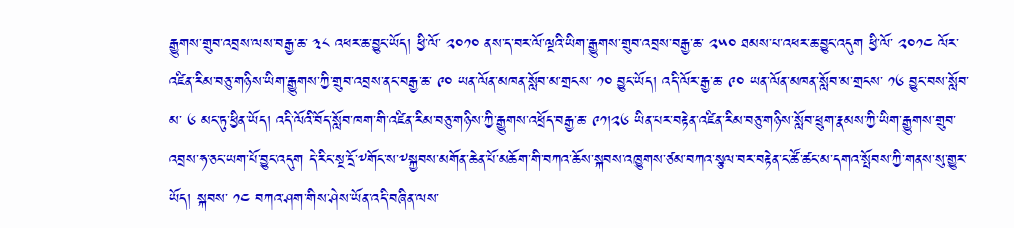རྒྱུགས་གྲུབ་འབྲས་ལས་བརྒྱ་ཆ་ ༣༨ འཕར་ཆ་བྱུང་ཡོད། ཕྱི་ལོ་ ༢༠༡༠ ནས་ད་བར་ལོ་ལྔའི་ཡིག་རྒྱུགས་གྲུབ་འབྲས་བརྒྱ་ཆ་ ༢༥༠ ཐམས་པ་འཕར་ཆ་བྱུང་འདུག ཕྱི་ལོ་ ༢༠༡༤ ལོར་འཛིན་རིམ་བཅུ་གཉིས་ཡིག་རྒྱུགས་ཀྱི་གྲུབ་འབྲས་ནང་བརྒྱ་ཆ་ ༩༠ ཡན་ལོན་མཁན་སློབ་མ་གྲངས་ ༡༠ བྱུང་ཡོད། འདི་ལོར་རྒྱ་ཆ་ ༩༠ ཡན་ལོན་མཁན་སློབ་མ་གྲངས་ ༡༦ བྱུང་བས་སློབ་མ་ ༦ མང་ཏུ་ཕྱིན་ཡོད། འདི་ལོའི་བོད་སློབ་ཁག་གི་འཛིན་རིམ་བཅུ་གཉིས་ཀྱི་རྒྱུགས་འཕྲོད་བརྒྱ་ཆ་ ༩༡།༢༦ ཡིན་པར་བརྟེན་འཛིན་རིམ་བཅུ་གཉིས་སློབ་ཕྲུག་རྣམས་ཀྱི་ཡིག་རྒྱུགས་གྲུབ་འབྲས་ཧ་ཅང་ཡག་པོ་བྱུང་འདུག དེ་རིང་སྔ་དྲོ་༸གོང་ས་༸སྐྱབས་མགོན་ཆེན་པོ་མཆོག་གི་བཀའ་ཆོས་སྐབས་འཁྱུགས་ཙམ་བཀའ་སྩལ་བར་བརྟེན་ང་ཚོ་ཚང་མ་དགའ་སྤོབས་ཀྱི་གནས་སུ་གྱུར་ཡོད། སྐབས་ ༡༤ བཀའ་ཤག་གིས་ཤེས་ཡོན་འདི་བཞིན་ལས་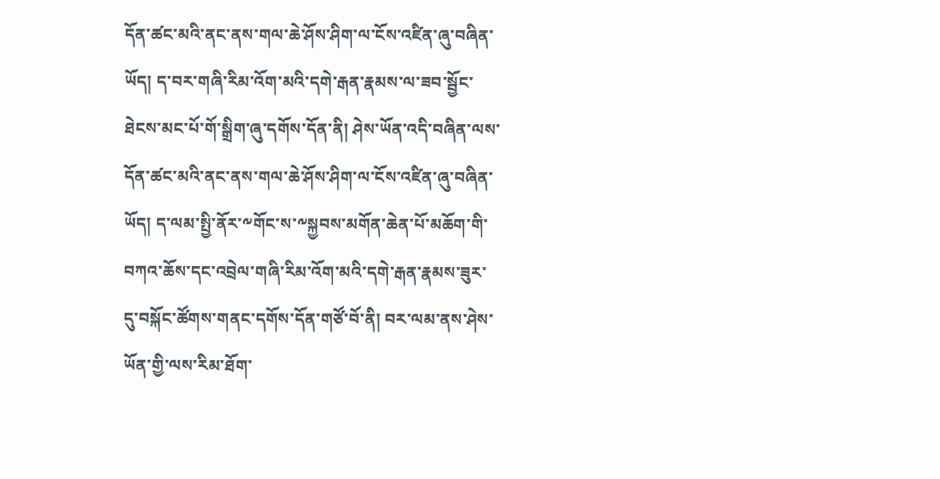དོན་ཚང་མའི་ནང་ནས་གལ་ཆེ་ཤོས་ཤིག་ལ་ངོས་འཛིན་ཞུ་བཞིན་ཡོད། ད་བར་གཞི་རིམ་འོག་མའི་དགེ་རྒན་རྣམས་ལ་ཟབ་སྦྱོང་ཐེངས་མང་པོ་གོ་སྒྲིག་ཞུ་དགོས་དོན་ནི། ཤེས་ཡོན་འདི་བཞིན་ལས་དོན་ཚང་མའི་ནང་ནས་གལ་ཆེ་ཤོས་ཤིག་ལ་ངོས་འཛིན་ཞུ་བཞིན་ཡོད། ད་ལམ་སྤྱི་ནོར་༸གོང་ས་༸སྐྱབས་མགོན་ཆེན་པོ་མཆོག་གི་བཀའ་ཆོས་དང་འབྲེལ་གཞི་རིམ་འོག་མའི་དགེ་རྒན་རྣམས་ཟུར་དུ་བསྐོང་ཚོགས་གནང་དགོས་དོན་གཙོ་བོ་ནི། བར་ལམ་ནས་ཤེས་ཡོན་གྱི་ལས་རིམ་ཐོག་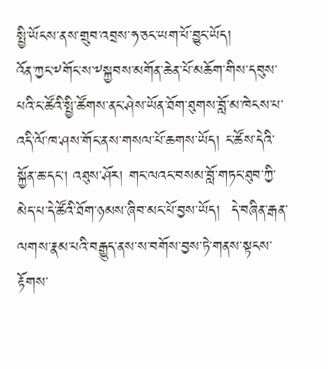སྤྱི་ཡོངས་ནས་གྲུབ་འབྲས་ཧ་ཅང་ཡག་པོ་བྱུང་ཡོད།
འོན་ཀྱང་༸གོང་ས་༸སྐྱབས་མགོན་ཆེན་པོ་མཆོག་གིས་དབུས་པའི་ང་ཚོའི་སྤྱི་ཚོགས་ནང་ཤེས་ཡོན་ཐོག་ཐུགས་བློ་མ་ཁེངས་པ་འདི་ལོ་ཁ་ཤས་གོང་ནས་གསལ་པོ་ཆགས་ཡོད། ང་ཚོས་དེའི་སྐྱོན་ཆ་དང་། འཐུས་ཤོར། གང་ལའང་བསམ་བློ་གཏང་ཐུབ་ཀྱི་མེད་པ་དེ་ཚོའི་ཐོག་ཉམས་ཞིབ་མང་པོ་བྱས་ཡོད།  དེ་བཞིན་རྒན་ལགས་རྣམ་པའི་བརྒྱུད་ནས་ས་བགོས་བྱས་ཏེ་གནས་སྟངས་རྟོགས་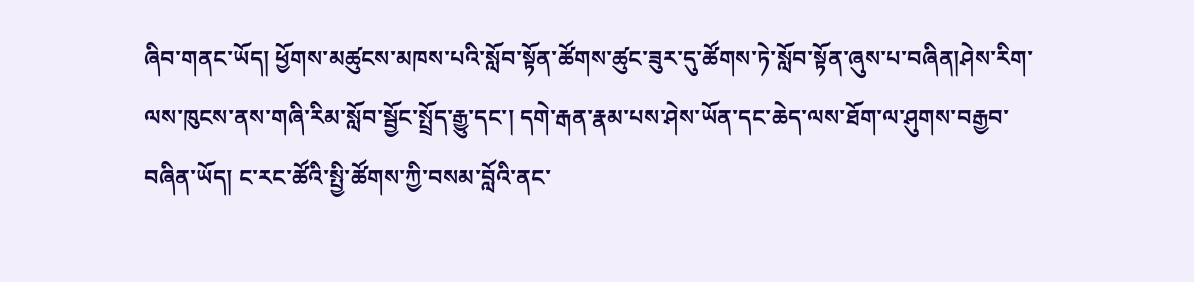ཞིབ་གནང་ཡོད། ཕྱོགས་མཚུངས་མཁས་པའི་སློབ་སྟོན་ཚོགས་ཚུང་ཟུར་དུ་ཚོགས་ཏེ་སློབ་སྟོན་ཞུས་པ་བཞིན།ཤེས་རིག་ལས་ཁུངས་ནས་གཞི་རིམ་སློབ་སྦྱོང་སྤྲོད་རྒྱུ་དང་། དགེ་རྒན་རྣམ་པས་ཤེས་ཡོན་དང་ཆེད་ལས་ཐོག་ལ་ཤུགས་བརྒྱབ་བཞིན་ཡོད། ང་རང་ཚོའི་སྤྱི་ཚོགས་ཀྱི་བསམ་བློའི་ནང་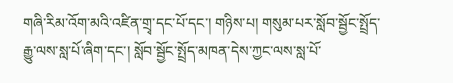གཞི་རིམ་འོག་མའི་འཛིན་གྲྭ་དང་པོ་དང་། གཉིས་པ། གསུམ་པར་སློབ་སྦྱོང་སྤྲོད་རྒྱུ་ལས་སླ་པོ་ཞིག་དང་། སློབ་སྦྱོང་སྤྲོད་མཁན་དེས་ཀྱང་ལས་སླ་པོ་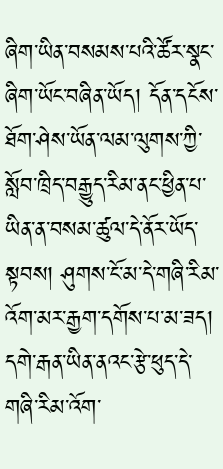ཞིག་ཡིན་བསམས་པའི་ཚོར་སྣང་ཞིག་ཡོང་བཞིན་ཡོད། དོན་དངོས་ཐོག་ཤེས་ཡོན་ལམ་ལུགས་ཀྱི་སློབ་ཁྲིད་བརྒྱུད་རིམ་ནང་ཕྱིན་པ་ཡིན་ན་བསམ་ཚུལ་དེ་ནོར་ཡོད་སྟབས། ཤུགས་ངོ་མ་དེ་གཞི་རིམ་འོག་མར་རྒྱག་དགོས་པ་མ་ཟད། དགེ་རྒན་ཡིན་ནའང་རྩེ་ཕུད་དེ་གཞི་རིམ་འོག་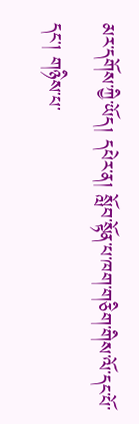མར་དགོས་ཀྱི་ཡོད། དཔེར་ན། སློབ་སྟོན་པ་ཁག་གཅིག་གིས་ལོ་དང་པོ་དང་། གཉིས་པ་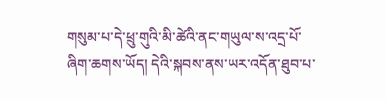གསུམ་པ་དེ་ཕྲུ་གུའི་མི་ཚེའི་ནང་གཡུལ་ས་འདྲ་པོ་ཞིག་ཆགས་ཡོད། དེའི་སྐབས་ནས་ཡར་འདོན་ཐུབ་པ་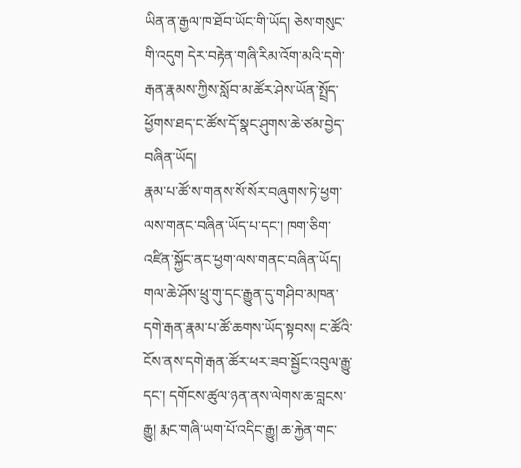ཡིན་ན་རྒྱལ་ཁ་ཐོབ་ཡོང་གི་ཡོད། ཅེས་གསུང་གི་འདུག དེར་བརྟེན་གཞི་རིམ་འོག་མའི་དགེ་རྒན་རྣམས་ཀྱིས་སློབ་མ་ཚོར་ཤེས་ཡོན་སྤྲོད་ཕྱོགས་ཐད་ང་ཚོས་དོ་སྣང་ཤུགས་ཆེ་ཙམ་བྱེད་བཞིན་ཡོད།
རྣམ་པ་ཚོ་ས་གནས་སོ་སོར་བཞུགས་ཏེ་ཕྱག་ལས་གནང་བཞིན་ཡོད་པ་དང་། ཁག་ཅིག་འཛིན་སྐྱོང་ནང་ཕྱག་ལས་གནང་བཞིན་ཡོད། གལ་ཆེ་ཤོས་ཕྲུ་གུ་དང་རྒྱུན་དུ་གཤིབ་མཁན་དགེ་རྒན་རྣམ་པ་ཚོ་ཆགས་ཡོད་སྟབས། ང་ཚོའི་ངོས་ནས་དགེ་རྒན་ཚོར་ཕར་ཟབ་སྦྱོང་འབུལ་རྒྱུ་དང་། དགོངས་ཚུལ་ཉན་ནས་ལེགས་ཆ་བླངས་རྒྱུ། རྨང་གཞི་ཡག་པོ་འདིང་རྒྱུ། ཆ་རྐྱེན་གང་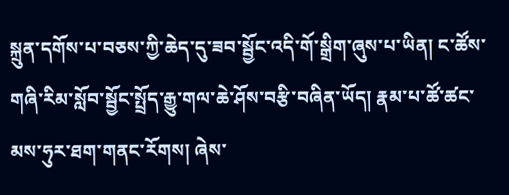སྐྲུན་དགོས་པ་བཅས་ཀྱི་ཆེད་དུ་ཟབ་སྦྱོང་འདི་གོ་སྒྲིག་ཞུས་པ་ཡིན། ང་ཚོས་གཞི་རིམ་སློབ་སྦྱོང་སྤྲོད་རྒྱུ་གལ་ཆེ་ཤོས་བརྩི་བཞིན་ཡོད། རྣམ་པ་ཚོ་ཚང་མས་ཧུར་ཐག་གནང་རོགས། ཞེས་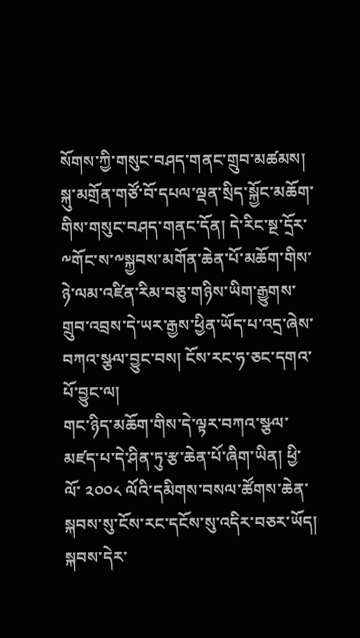སོགས་ཀྱི་གསུང་བཤད་གནང་གྲུབ་མཚམས། སྐུ་མགྲོན་གཙོ་བོ་དཔལ་ལྡན་སྲིད་སྐྱོང་མཆོག་གིས་གསུང་བཤད་གནང་དོན། དེ་རིང་སྔ་དྲོར་༸གོང་ས་༸སྐྱབས་མགོན་ཆེན་པོ་མཆོག་གིས་ཉེ་ལམ་འཛིན་རིམ་བཅུ་གཉིས་ཡིག་རྒྱུགས་གྲུབ་འབྲས་དེ་ཡར་རྒྱས་ཕྱིན་ཡོད་པ་འདྲ་ཞེས་བཀའ་སྩལ་བྱུང་བས། ངོས་རང་ཧ་ཅང་དགའ་པོ་བྱུང་ལ།
གང་ཉིད་མཆོག་གིས་དེ་ལྟར་བཀའ་སྩལ་མཛད་པ་དེ་ཤིན་ཏུ་རྩ་ཆེན་པོ་ཞིག་ཡིན། ཕྱི་ལོ་ ༢༠༠༨ ལོའི་དམིགས་བསལ་ཚོགས་ཆེན་སྐབས་སུ་ངོས་རང་དངོས་སུ་འདིར་བཅར་ཡོད། སྐབས་དེར་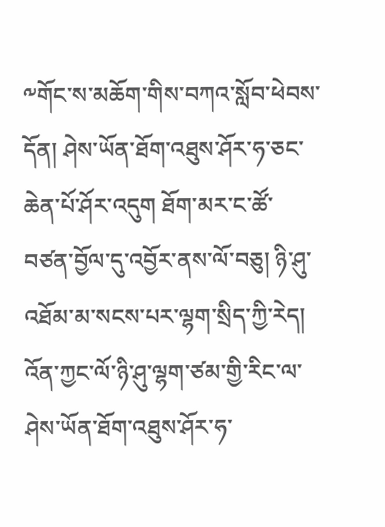༸གོང་ས་མཆོག་གིས་བཀའ་སློབ་ཕེབས་དོན། ཤེས་ཡོན་ཐོག་འཐུས་ཤོར་ཧ་ཅང་ཆེན་པོ་ཤོར་འདུག ཐོག་མར་ང་ཚོ་བཙན་བྱོལ་དུ་འབྱོར་ནས་ལོ་བཅུ། ཉི་ཤུ་འཐོམ་མ་སངས་པར་ལྷག་སྲིད་ཀྱི་རེད། འོན་ཀྱང་ལོ་ཉི་ཤུ་ལྷག་ཙམ་གྱི་རིང་ལ་ཤེས་ཡོན་ཐོག་འཐུས་ཤོར་ཧ་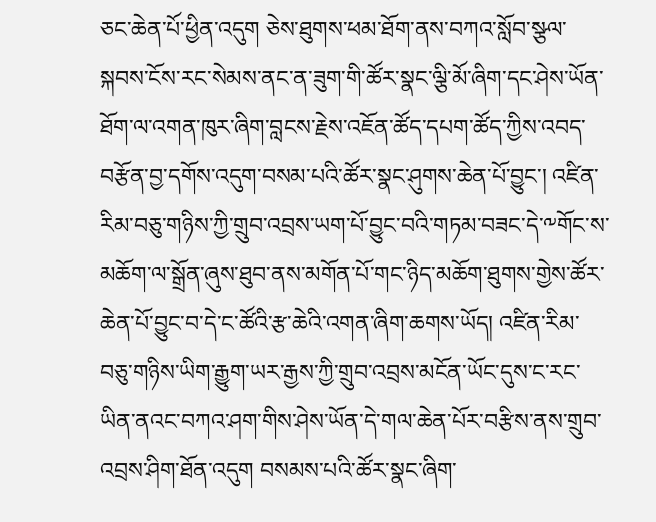ཅང་ཆེན་པོ་ཕྱིན་འདུག ཅེས་ཐུགས་ཕམ་ཐོག་ནས་བཀའ་སློབ་སྩལ་སྐབས་ངོས་རང་སེམས་ནང་ན་ཟུག་གི་ཚོར་སྣང་ལྕི་མོ་ཞིག་དང་ཤེས་ཡོན་ཐོག་ལ་འགན་ཁུར་ཞིག་བླངས་རྗེས་འཇོན་ཚོད་དཔག་ཚོད་ཀྱིས་འབད་བརྩོན་བྱ་དགོས་འདུག་བསམ་པའི་ཚོར་སྣང་ཤུགས་ཆེན་པོ་བྱུང་། འཛིན་རིམ་བཅུ་གཉིས་ཀྱི་གྲུབ་འབྲས་ཡག་པོ་བྱུང་བའི་གཏམ་བཟང་དེ་༸གོང་ས་མཆོག་ལ་སྒྲོན་ཞུས་ཐུབ་ནས་མགོན་པོ་གང་ཉིད་མཆོག་ཐུགས་གྱེས་ཚོར་ཆེན་པོ་བྱུང་བ་དེ་ང་ཚོའི་རྩ་ཆེའི་འགན་ཞིག་ཆགས་ཡོད། འཛིན་རིམ་བཅུ་གཉིས་ཡིག་རྒྱུག་ཡར་རྒྱས་ཀྱི་གྲུབ་འབྲས་མངོན་ཡོང་དུས་ང་རང་ཡིན་ནའང་བཀའ་ཤག་གིས་ཤེས་ཡོན་དེ་གལ་ཆེན་པོར་བརྩིས་ནས་གྲུབ་འབྲས་ཤིག་ཐོན་འདུག བསམས་པའི་ཚོར་སྣང་ཞིག་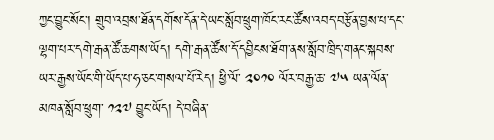ཀྱང་བྱུང་སོང་། གྲུབ་འབྲས་ཐོན་དགོས་དོན་དེ་ཡང་སློབ་ཕྲུག་ཁོང་རང་ཚོས་འབད་བརྩོན་བྱས་པ་དང་ལྷག་པར་དགེ་རྒན་ཚོ་ཆགས་ཡོད། དགེ་རྒན་ཚོས་དོ་དབྱིངས་ཐོག་ནས་སློབ་ཁྲིད་གནང་སྐབས་ཡར་རྒྱས་ཡོང་གི་ཡོད་པ་ཧ་ཅང་གསལ་པོ་རེད། ཕྱི་ལོ་ ༢༠༡༠ ལོར་བརྒྱ་ཆ་ ༧༥ ཡན་ལོན་མཁན་སློབ་ཕྲུག་ ༡༢༧ བྱུང་ཡོད། དེ་བཞིན་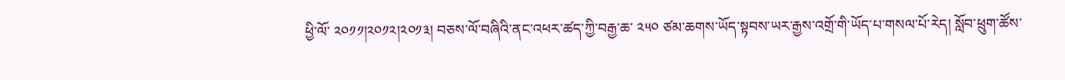ཕྱི་ལོ་ ༢༠༡༡།༢༠༡༢།༢༠༡༣། བཅས་ལོ་བཞིའི་ནང་འཕར་ཚད་ཀྱི་བརྒྱ་ཆ་ ༢༥༠ ཙམ་ཆགས་ཡོད་སྟབས་ཡར་རྒྱས་འགྲོ་གི་ཡོད་པ་གསལ་པོ་རེད། སློབ་ཕྲུག་ཚོས་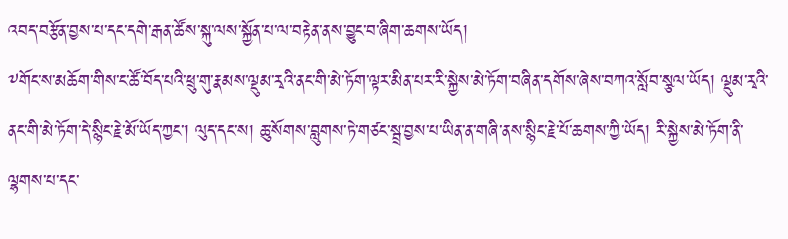འབད་བརྩོན་བྱས་པ་དང་དགེ་རྒན་ཚོས་སྐུ་ལས་སྐྱོན་པ་ལ་བརྟེན་ནས་བྱུང་བ་ཞིག་ཆགས་ཡོད།
༸གོང་ས་མཆོག་གིས་ང་ཚོ་བོད་པའི་ཕྲུ་གུ་རྣམས་ལྡུམ་རྭའི་ནང་གི་མེ་ཏོག་ལྟར་མིན་པར་རི་སྐྱེས་མེ་ཏོག་བཞིན་དགོས་ཞེས་བཀའ་སློབ་སྩལ་ཡོད། ལྡུམ་རྭའི་ནང་གི་མེ་ཏོག་དེ་སྙིང་རྗེ་མོ་ཡོད་ཀྱང་། ལུད་དང་ས། ཆུ་སོགས་བླུགས་ཏེ་གཙང་སྦྲ་བྱས་པ་ཡིན་ན་གཞི་ནས་སྙིང་རྗེ་པོ་ཆགས་ཀྱི་ཡོད། རི་སྐྱེས་མེ་ཏོག་ནི་ལྷགས་པ་དང་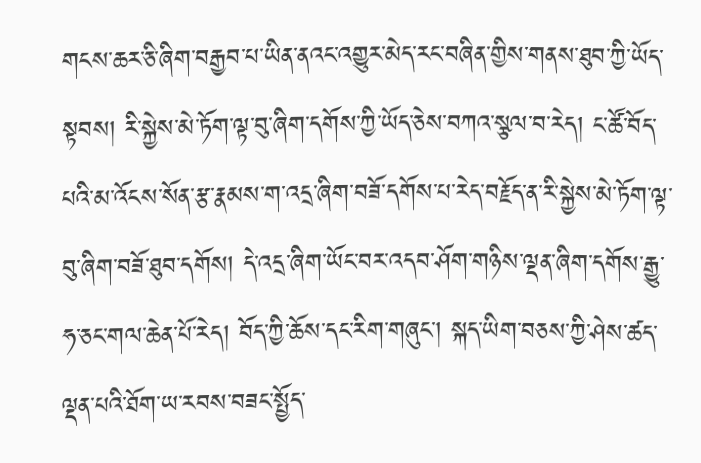གངས་ཆར་ཅི་ཞིག་བརྒྱབ་པ་ཡིན་ནའང་འགྱུར་མེད་རང་བཞིན་གྱིས་གནས་ཐུབ་ཀྱི་ཡོད་སྟབས། རི་སྐྱེས་མེ་ཏོག་ལྟ་བུ་ཞིག་དགོས་ཀྱི་ཡོད་ཅེས་བཀའ་སྩལ་བ་རེད། ང་ཚོ་བོད་པའི་མ་འོངས་སོན་རྩ་རྣམས་ག་འདྲ་ཞིག་བཟོ་དགོས་པ་རེད་བརྗོད་ན་རི་སྐྱེས་མེ་ཏོག་ལྟ་བུ་ཞིག་བཟོ་ཐུབ་དགོས། དེ་འདྲ་ཞིག་ཡོང་བར་འདབ་ཤོག་གཉིས་ལྡན་ཞིག་དགོས་རྒྱུ་ཧ་ཅང་གལ་ཆེན་པོ་རེད། བོད་ཀྱི་ཆོས་དང་རིག་གཞུང་། སྐད་ཡིག་བཅས་ཀྱི་ཤེས་ཚད་ལྡན་པའི་ཐོག་ཡ་རབས་བཟང་སྤྱོད་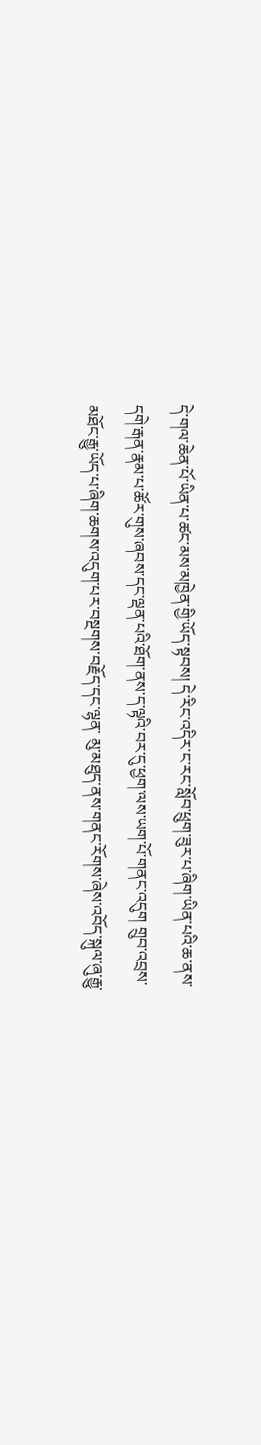དེ་གལ་ཆེན་པོ་ཡིན་པ་ཚང་མས་མཁྱེན་གྱི་ཡོད་སྟབས། དེ་རིང་འདིར་ང་རང་སློབ་ཕྲུག་ཟུར་པ་ཞིག་ཡིན་པའི་ཆ་ནས་དགེ་རྒན་རྣམ་པ་ཚོར་གུས་ཞབས་དང་ལྡན་པའི་ཐོག་ནས་ད་ལྟའི་བར་དུ་ཕྱག་ལས་ཡག་པོ་གནང་འདུག གྲུབ་འབྲས་མཐོང་རྒྱུ་ཡོད་པ་ཞིག་ཆགས་འདུག་པར་བསྔགས་བརྗོད་དང་ལྷན་ མུ་མཐུད་ནས་གནང་རོགས་ཞེས་འབོད་སྐུལ་ཞུ་རྒྱུ་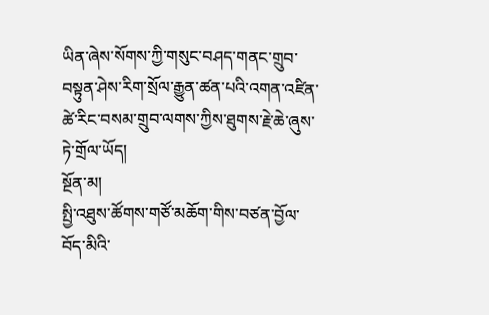ཡིན་ཞེས་སོགས་ཀྱི་གསུང་བཤད་གནང་གྲུབ་བསྟུན་ཤེས་རིག་སྲོལ་རྒྱུན་ཚན་པའི་འགན་འཛིན་ཚེ་རིང་བསམ་གྲུབ་ལགས་ཀྱིས་ཐུགས་རྗེ་ཆེ་ཞུས་ཏེ་གྲོལ་ཡོད།
སྔོན་མ།
སྤྱི་འཐུས་ཚོགས་གཙོ་མཆོག་གིས་བཙན་བྱོལ་བོད་མིའི་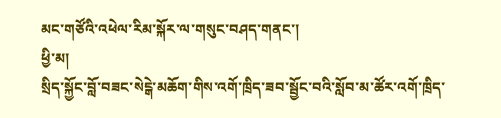མང་གཙོའི་འཕེལ་རིམ་སྐོར་ལ་གསུང་བཤད་གནང་།
ཕྱི་མ།
སྲིད་སྐྱོང་བློ་བཟང་སེངྒེ་མཆོག་གིས་འགོ་ཁྲིད་ཟབ་སྦྱོང་བའི་སློབ་མ་ཚོར་འགོ་ཁྲིད་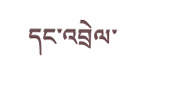དང་འབྲེལ་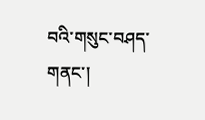བའི་གསུང་བཤད་གནང་།